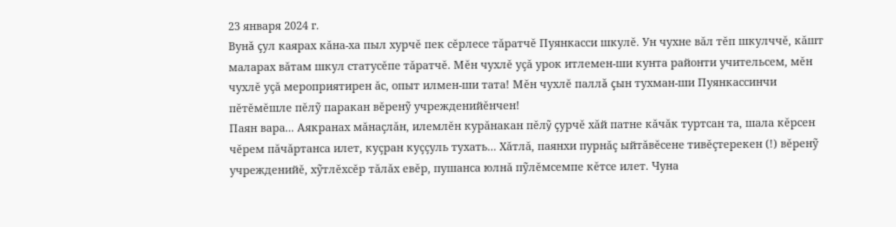23 января 2024 г.
Вунă çул каярах кăна-ха пыл хурчĕ пек сĕрлесе тăратчĕ Пуянкасси шкулĕ. Ун чухне вăл тĕп шкулччĕ, кăшт маларах вăтам шкул статусĕпе тăратчĕ. Мĕн чухлĕ уçă урок итлемен-ши кунта районти учительсем, мĕн чухлĕ уçă мероприятирен ăс, опыт илмен-ши тата! Мĕн чухлĕ паллă çын тухман-ши Пуянкассинчи пĕтĕмĕшле пĕлỹ паракан вĕренỹ учрежденийĕнчен!
Паян вара... Аякранах мăнаçлăн, илемлĕн курăнакан пĕлỹ çурчĕ хăй патне кăчăк туртсан та, шала кĕрсен чĕрем пăчăртанса илет, куçран куççуль тухать... Хăтлă, паянхи пурнăç ыйтăвĕсене тивĕçтерекен (!) вĕренỹ учрежденийĕ, хỹтлĕхсĕр тăлăх евĕр, пушанса юлнă пỹлĕмсемпе кĕтсе илет. Чуна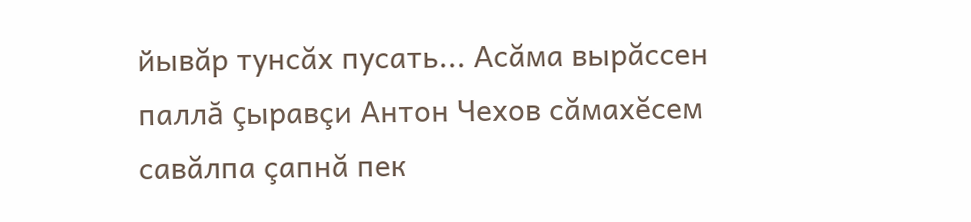йывăр тунсăх пусать... Асăма вырăссен паллă çыравçи Антон Чехов сăмахĕсем савăлпа çапнă пек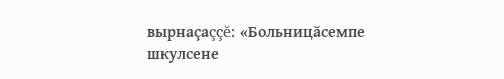вырнаçаççĕ: «Больницăсемпе шкулсене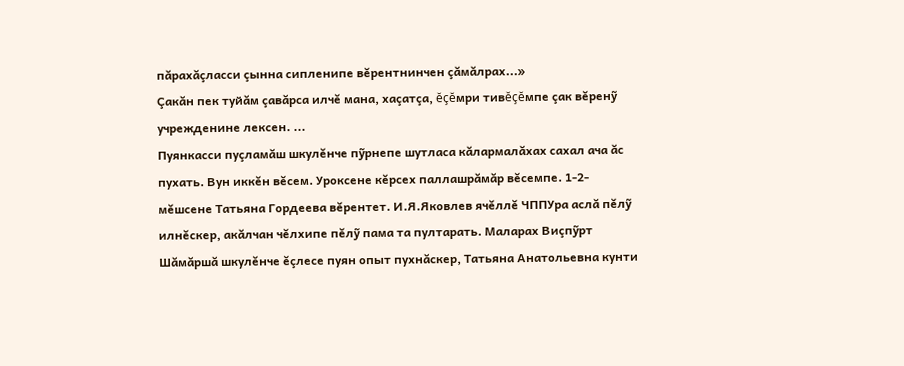пăрахăçласси çынна сипленипе вĕрентнинчен çăмăлрах...»
Çакăн пек туйăм çавăрса илчĕ мана, хаçатçа, ĕçĕмри тивĕçĕмпе çак вĕренỹ учрежденине лексен. ...
Пуянкасси пуçламăш шкулĕнче пỹрнепе шутласа кăлармалăхах сахал ача ăс пухать. Вун иккĕн вĕсем. Уроксене кĕрсех паллашрăмăр вĕсемпе. 1-2-мĕшсене Татьяна Гордеева вĕрентет. И.Я.Яковлев ячĕллĕ ЧППУра аслă пĕлỹ илнĕскер, акăлчан чĕлхипе пĕлỹ пама та пултарать. Маларах Виçпỹрт Шăмăршă шкулĕнче ĕçлесе пуян опыт пухнăскер, Татьяна Анатольевна кунти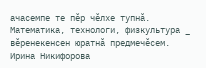ачасемпе те пĕр чĕлхе тупнă. Математика, технологи, физкультура _ вĕренекенсен юратнă предмечĕсем. Ирина Никифорова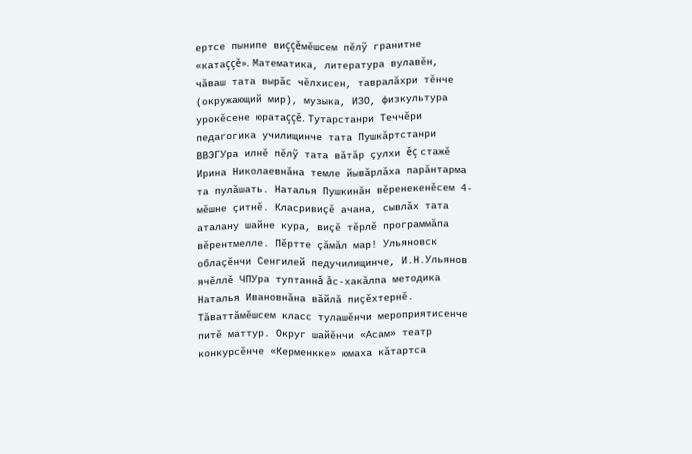ертсе пынипе виççĕмĕшсем пĕлỹ гранитне «катаççĕ». Математика, литература вулавĕн, чăваш тата вырăс чĕлхисен, тавралăхри тĕнче (окружающий мир), музыка, ИЗО, физкультура урокĕсене юратаççĕ. Тутарстанри Теччĕри педагогика училищинче тата Пушкăртстанри ВВЭГУра илнĕ пĕлỹ тата вăтăр çулхи ĕç стажĕ Ирина Николаевнăна темле йывăрлăха парăнтарма та пулăшать. Наталья Пушкинăн вĕренекенĕсем 4-мĕшне çитнĕ. Класривиçĕ ачана, сывлăх тата аталану шайне кура, виçĕ тĕрлĕ программăпа вĕрентмелле. Пĕртте çăмăл мар! Ульяновск облаçĕнчи Сенгилей педучилищинче, И.Н.Ульянов ячĕллĕ ЧПУра туптаннă ăс-хакăлпа методика Наталья Ивановнăна вăйлă пиçĕхтернĕ. Тăваттăмĕшсем класс тулашĕнчи мероприятисенче питĕ маттур. Округ шайĕнчи «Асам» театр конкурсĕнче «Керменкке» юмаха кăтартса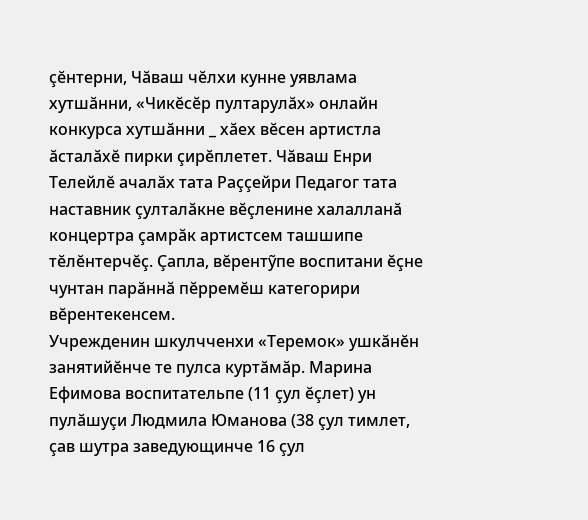çĕнтерни, Чăваш чĕлхи кунне уявлама хутшăнни, «Чикĕсĕр пултарулăх» онлайн конкурса хутшăнни _ хăех вĕсен артистла ăсталăхĕ пирки çирĕплетет. Чăваш Енри Телейлĕ ачалăх тата Раççейри Педагог тата наставник çулталăкне вĕçленине халалланă концертра çамрăк артистсем ташшипе тĕлĕнтерчĕç. Çапла, вĕрентỹпе воспитани ĕçне чунтан парăннă пĕрремĕш категорири вĕрентекенсем.
Учрежденин шкулчченхи «Теремок» ушкăнĕн занятийĕнче те пулса куртăмăр. Марина Ефимова воспитательпе (11 çул ĕçлет) ун пулăшуçи Людмила Юманова (38 çул тимлет, çав шутра заведующинче 16 çул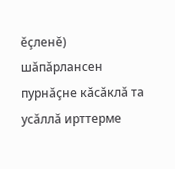ĕçленĕ) шăпăрлансен пурнăçне кăсăклă та усăллă ирттерме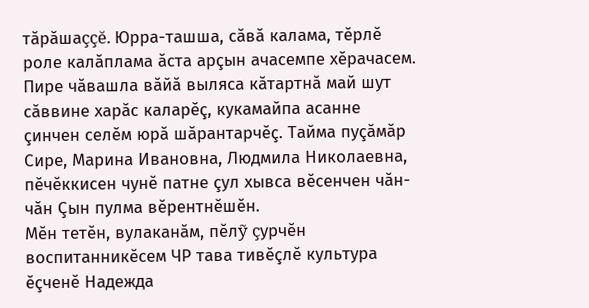тăрăшаççĕ. Юрра-ташша, сăвă калама, тĕрлĕ роле калăплама ăста арçын ачасемпе хĕрачасем. Пире чăвашла вăйă выляса кăтартнă май шут сăввине харăс каларĕç, кукамайпа асанне çинчен селĕм юрă шăрантарчĕç. Тайма пуçăмăр Сире, Марина Ивановна, Людмила Николаевна, пĕчĕккисен чунĕ патне çул хывса вĕсенчен чăн-чăн Çын пулма вĕрентнĕшĕн.
Мĕн тетĕн, вулаканăм, пĕлỹ çурчĕн воспитанникĕсем ЧР тава тивĕçлĕ культура ĕçченĕ Надежда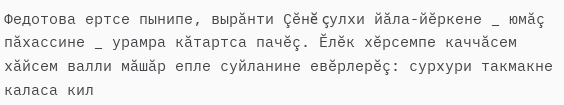Федотова ертсе пынипе, вырăнти Çĕнĕ çулхи йăла-йĕркене _ юмăç пăхассине _ урамра кăтартса пачĕç. Ĕлĕк хĕрсемпе каччăсем хăйсем валли мăшăр епле суйланине евĕрлерĕç: сурхури такмакне каласа кил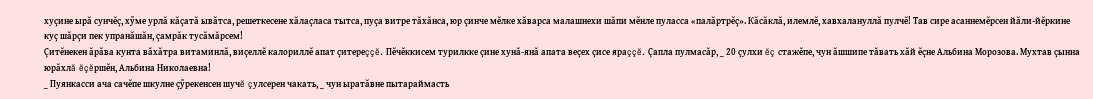хуçине ырă сунчĕç, хỹме урлă кăçатă ывăтса, решеткесене хăлаçласа тытса, пуçа витре тăхăнса, юр çинче мĕлке хăварса малашнехи шăпи мĕнле пуласса «палăртрĕç». Кăсăклă, илемлĕ, хавхалануллă пулчĕ! Тав сире асаннемĕрсен йăли-йĕркине куç шăрçи пек упранăшăн, çамрăк тусăмăрсем!
Çитĕнекен ăрăва кунта вăхăтра витаминлă, виçеллĕ калориллĕ апат çитереççĕ. Пĕчĕккисем турилкке çине хунă-янă апата веçех çисе яраççĕ. Çапла пулмасăр, _ 20 çулхи ĕç стажĕпе, чун ăшшипе тăвать хăй ĕçне Альбина Морозова. Мухтав çынна юрăхлă ĕçĕршĕн, Альбина Николаевна!
_ Пуянкасси ача сачĕпе шкулне çỹрекенсен шучĕ çулсерен чакать, _ чун ыратăвне пытараймасть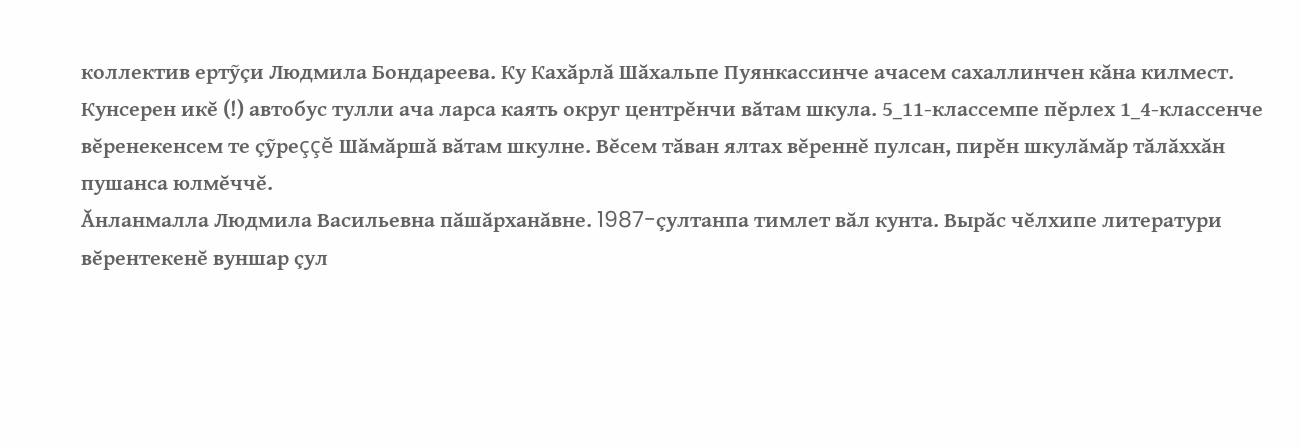коллектив ертỹçи Людмила Бондареева. Ку Кахăрлă Шăхальпе Пуянкассинче ачасем сахаллинчен кăна килмест. Кунсерен икĕ (!) автобус тулли ача ларса каять округ центрĕнчи вăтам шкула. 5_11-классемпе пĕрлех 1_4-классенче вĕренекенсем те çỹреççĕ Шăмăршă вăтам шкулне. Вĕсем тăван ялтах вĕреннĕ пулсан, пирĕн шкулăмăр тăлăххăн пушанса юлмĕччĕ.
Ăнланмалла Людмила Васильевна пăшăрханăвне. 1987-çултанпа тимлет вăл кунта. Вырăс чĕлхипе литератури вĕрентекенĕ вуншар çул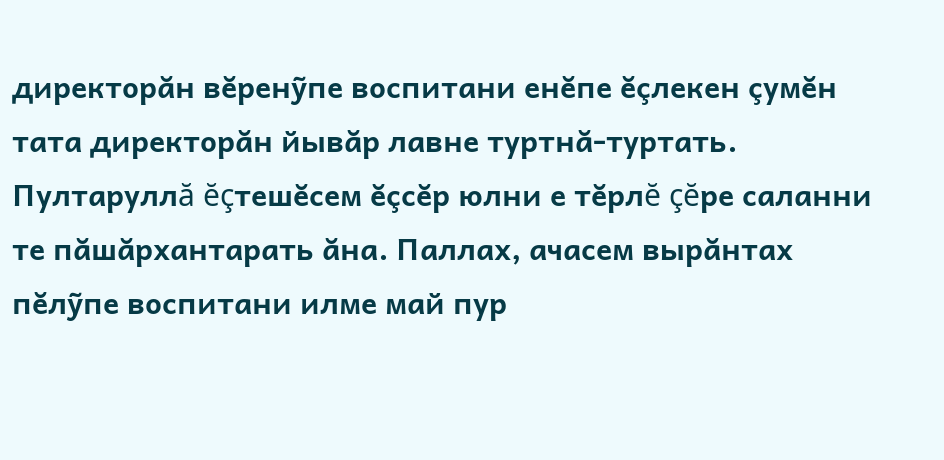директорăн вĕренỹпе воспитани енĕпе ĕçлекен çумĕн тата директорăн йывăр лавне туртнă-туртать. Пултаруллă ĕçтешĕсем ĕçсĕр юлни е тĕрлĕ çĕре саланни те пăшăрхантарать ăна. Паллах, ачасем вырăнтах пĕлỹпе воспитани илме май пур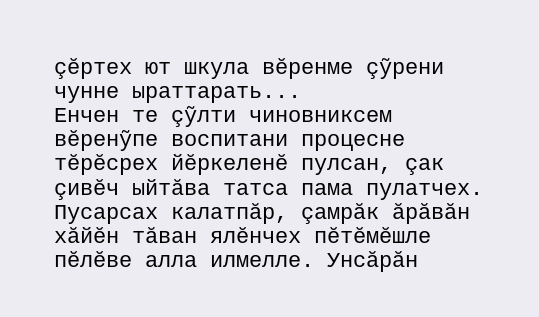çĕртех ют шкула вĕренме çỹрени чунне ыраттарать...
Енчен те çỹлти чиновниксем вĕренỹпе воспитани процесне тĕрĕсрех йĕркеленĕ пулсан, çак çивĕч ыйтăва татса пама пулатчех. Пусарсах калатпăр, çамрăк ăрăвăн хăйĕн тăван ялĕнчех пĕтĕмĕшле пĕлĕве алла илмелле. Унсăрăн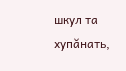шкул та хупăнать,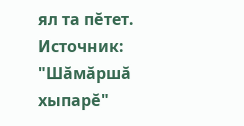ял та пĕтет.
Источник: "Шăмăршă хыпарĕ"